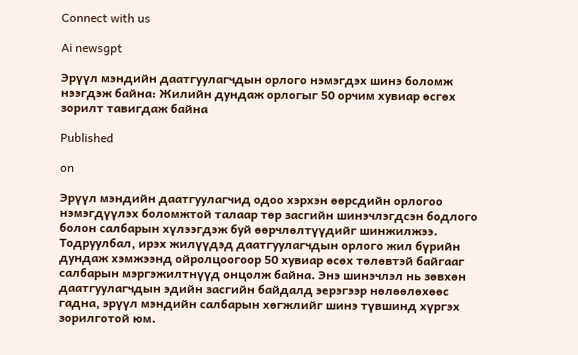Connect with us

Ai newsgpt

Эрүүл мэндийн даатгуулагчдын орлого нэмэгдэх шинэ боломж нээгдэж байна: Жилийн дундаж орлогыг 50 орчим хувиар өсгөх зорилт тавигдаж байна

Published

on

Эрүүл мэндийн даатгуулагчид одоо хэрхэн өөрсдийн орлогоо нэмэгдүүлэх боломжтой талаар төр засгийн шинэчлэгдсэн бодлого болон салбарын хүлээгдэж буй өөрчлөлтүүдийг шинжилжээ. Тодруулбал, ирэх жилүүдэд даатгуулагчдын орлого жил бүрийн дундаж хэмжээнд ойролцоогоор 50 хувиар өсөх төлөвтэй байгааг салбарын мэргэжилтнүүд онцолж байна. Энэ шинэчлэл нь зөвхөн даатгуулагчдын эдийн засгийн байдалд эерэгээр нөлөөлөхөөс гадна, эрүүл мэндийн салбарын хөгжлийг шинэ түвшинд хүргэх зорилготой юм.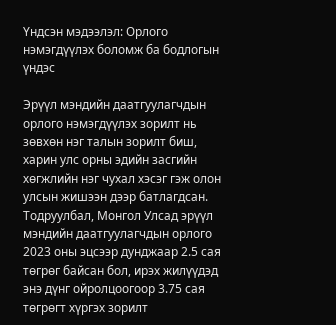Үндсэн мэдээлэл: Орлого нэмэгдүүлэх боломж ба бодлогын үндэс

Эрүүл мэндийн даатгуулагчдын орлого нэмэгдүүлэх зорилт нь зөвхөн нэг талын зорилт биш, харин улс орны эдийн засгийн хөгжлийн нэг чухал хэсэг гэж олон улсын жишээн дээр батлагдсан. Тодруулбал, Монгол Улсад эрүүл мэндийн даатгуулагчдын орлого 2023 оны эцсээр дунджаар 2.5 сая төгрөг байсан бол, ирэх жилүүдэд энэ дүнг ойролцоогоор 3.75 сая төгрөгт хүргэх зорилт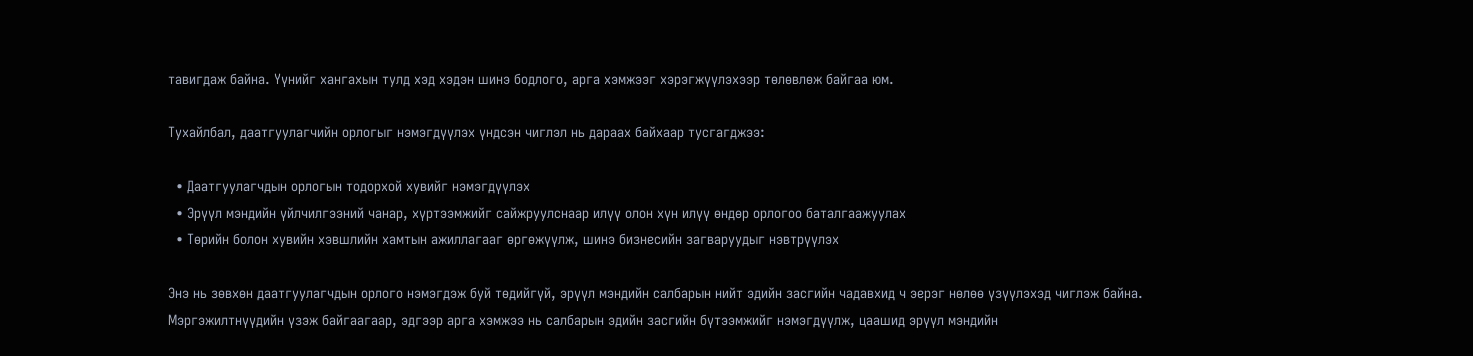тавигдаж байна. Үүнийг хангахын тулд хэд хэдэн шинэ бодлого, арга хэмжээг хэрэгжүүлэхээр төлөвлөж байгаа юм.

Тухайлбал, даатгуулагчийн орлогыг нэмэгдүүлэх үндсэн чиглэл нь дараах байхаар тусгагджээ:

  • Даатгуулагчдын орлогын тодорхой хувийг нэмэгдүүлэх
  • Эрүүл мэндийн үйлчилгээний чанар, хүртээмжийг сайжруулснаар илүү олон хүн илүү өндөр орлогоо баталгаажуулах
  • Төрийн болон хувийн хэвшлийн хамтын ажиллагааг өргөжүүлж, шинэ бизнесийн загваруудыг нэвтрүүлэх

Энэ нь зөвхөн даатгуулагчдын орлого нэмэгдэж буй төдийгүй, эрүүл мэндийн салбарын нийт эдийн засгийн чадавхид ч эерэг нөлөө үзүүлэхэд чиглэж байна. Мэргэжилтнүүдийн үзэж байгаагаар, эдгээр арга хэмжээ нь салбарын эдийн засгийн бүтээмжийг нэмэгдүүлж, цаашид эрүүл мэндийн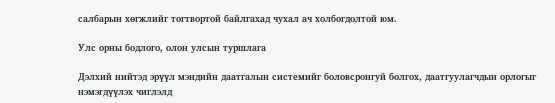салбарын хөгжлийг тогтвортой байлгахад чухал ач холбогдолтой юм.

Улс орны бодлого, олон улсын туршлага

Дэлхий нийтэд эрүүл мэндийн даатгалын системийг боловсронгуй болгох, даатгуулагчдын орлогыг нэмэгдүүлэх чиглэлд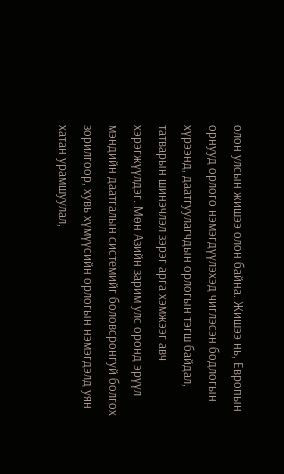олон улсын жишээ олон байна. Жишээ нь, Европын орнууд орлого нэмэгдүүлэхэд чиглэсэн бодлогын хүрээнд, даатгуулагчдын орлогын тэгш байдал, татварын шинэчлэл зэрэг арга хэмжээг авч хэрэгжүүлдэг. Мөн Азийн зарим улс оронд эрүүл мэндийн даатгалын системийг боловсронгуй болгох зорилгоор, хувь хүмүүсийн орлогын нэмэгдэлд уян хатан урамшуулал,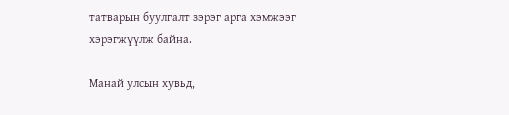татварын буулгалт зэрэг арга хэмжээг хэрэгжүүлж байна.

Манай улсын хувьд,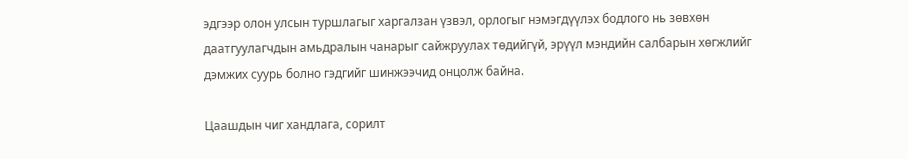эдгээр олон улсын туршлагыг харгалзан үзвэл, орлогыг нэмэгдүүлэх бодлого нь зөвхөн даатгуулагчдын амьдралын чанарыг сайжруулах төдийгүй, эрүүл мэндийн салбарын хөгжлийг дэмжих суурь болно гэдгийг шинжээчид онцолж байна.

Цаашдын чиг хандлага, сорилт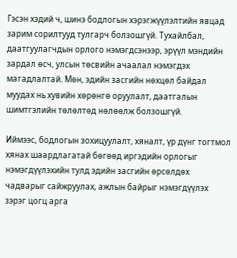Гэсэн хэдий ч, шинэ бодлогын хэрэгжүүлэлтийн явцад зарим сорилтууд тулгарч болзошгүй. Тухайлбал, даатгуулагчдын орлого нэмэгдсэнээр, эрүүл мэндийн зардал өсч, улсын төсвийн ачаалал нэмэгдэх магадлалтай. Мөн, эдийн засгийн нөхцөл байдал муудах нь хувийн хөрөнгө оруулалт, даатгалын шимтгэлийн төлөлтөд нөлөөлж болзошгүй.

Иймээс, бодлогын зохицуулалт, хяналт, үр дүнг тогтмол хянах шаардлагатай бөгөөд иргэдийн орлогыг нэмэгдүүлэхийн тулд эдийн засгийн өрсөлдөх чадварыг сайжруулах, ажлын байрыг нэмэгдүүлэх зэрэг цогц арга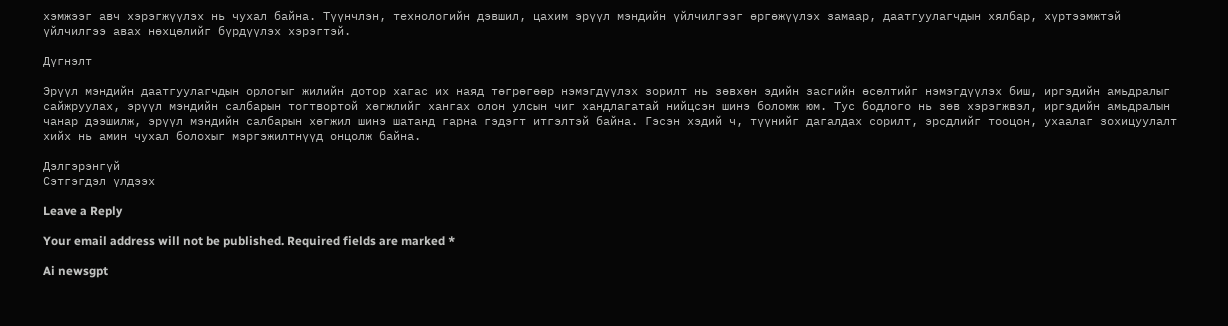хэмжээг авч хэрэгжүүлэх нь чухал байна. Түүнчлэн, технологийн дэвшил, цахим эрүүл мэндийн үйлчилгээг өргөжүүлэх замаар, даатгуулагчдын хялбар, хүртээмжтэй үйлчилгээ авах нөхцөлийг бүрдүүлэх хэрэгтэй.

Дүгнэлт

Эрүүл мэндийн даатгуулагчдын орлогыг жилийн дотор хагас их наяд төгрөгөөр нэмэгдүүлэх зорилт нь зөвхөн эдийн засгийн өсөлтийг нэмэгдүүлэх биш, иргэдийн амьдралыг сайжруулах, эрүүл мэндийн салбарын тогтвортой хөгжлийг хангах олон улсын чиг хандлагатай нийцсэн шинэ боломж юм. Тус бодлого нь зөв хэрэгжвэл, иргэдийн амьдралын чанар дээшилж, эрүүл мэндийн салбарын хөгжил шинэ шатанд гарна гэдэгт итгэлтэй байна. Гэсэн хэдий ч, түүнийг дагалдах сорилт, эрсдлийг тооцон, ухаалаг зохицуулалт хийх нь амин чухал болохыг мэргэжилтнүүд онцолж байна.

Дэлгэрэнгүй
Сэтгэгдэл үлдээх

Leave a Reply

Your email address will not be published. Required fields are marked *

Ai newsgpt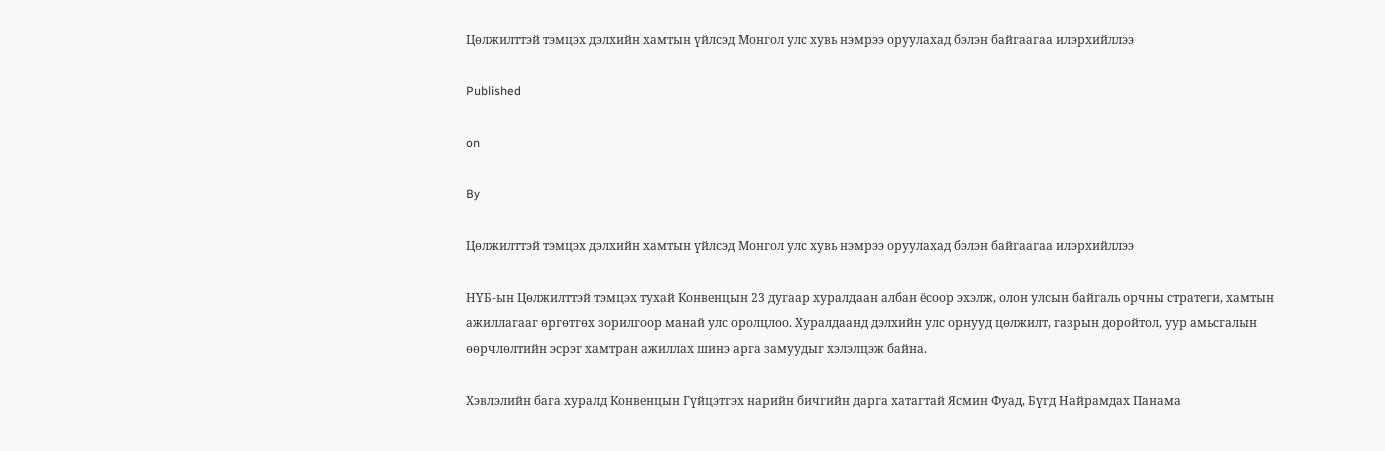Цөлжилттэй тэмцэх дэлхийн хамтын үйлсэд Монгол улс хувь нэмрээ оруулахад бэлэн байгаагаа илэрхийллээ

Published

on

By

Цөлжилттэй тэмцэх дэлхийн хамтын үйлсэд Монгол улс хувь нэмрээ оруулахад бэлэн байгаагаа илэрхийллээ

НҮБ-ын Цөлжилттэй тэмцэх тухай Конвенцын 23 дугаар хуралдаан албан ёсоор эхэлж, олон улсын байгаль орчны стратеги, хамтын ажиллагааг өргөтгөх зорилгоор манай улс оролцлоо. Хуралдаанд дэлхийн улс орнууд цөлжилт, газрын доройтол, уур амьсгалын өөрчлөлтийн эсрэг хамтран ажиллах шинэ арга замуудыг хэлэлцэж байна.

Хэвлэлийн бага хуралд Конвенцын Гүйцэтгэх нарийн бичгийн дарга хатагтай Ясмин Фуад, Бүгд Найрамдах Панама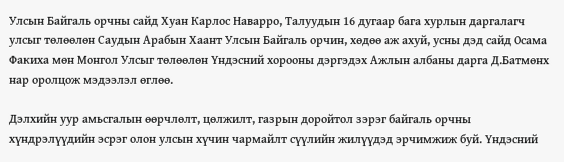Улсын Байгаль орчны сайд Хуан Карлос Наварро, Талуудын 16 дугаар бага хурлын даргалагч улсыг төлөөлөн Саудын Арабын Хаант Улсын Байгаль орчин, хөдөө аж ахуй, усны дэд сайд Осама Факиха мөн Монгол Улсыг төлөөлөн Үндэсний хорооны дэргэдэх Ажлын албаны дарга Д.Батмөнх нар оролцож мэдээлэл өглөө.

Дэлхийн уур амьсгалын өөрчлөлт, цөлжилт, газрын доройтол зэрэг байгаль орчны хүндрэлүүдийн эсрэг олон улсын хүчин чармайлт сүүлийн жилүүдэд эрчимжиж буй. Үндэсний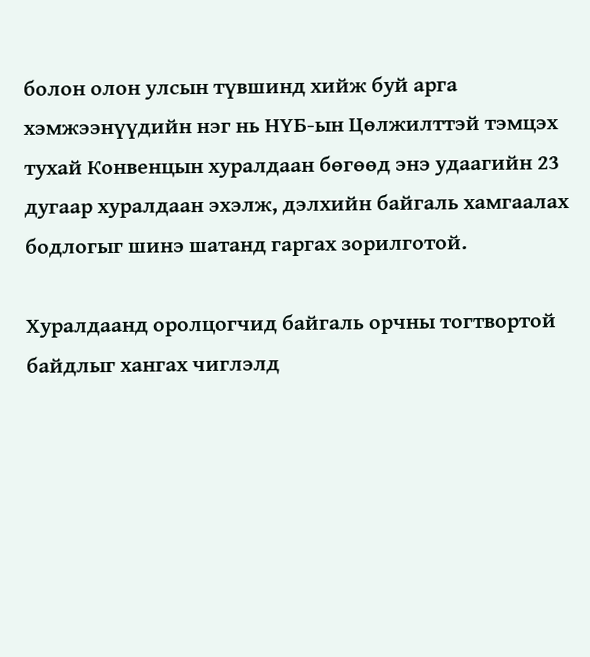болон олон улсын түвшинд хийж буй арга хэмжээнүүдийн нэг нь НҮБ-ын Цөлжилттэй тэмцэх тухай Конвенцын хуралдаан бөгөөд энэ удаагийн 23 дугаар хуралдаан эхэлж, дэлхийн байгаль хамгаалах бодлогыг шинэ шатанд гаргах зорилготой.

Хуралдаанд оролцогчид байгаль орчны тогтвортой байдлыг хангах чиглэлд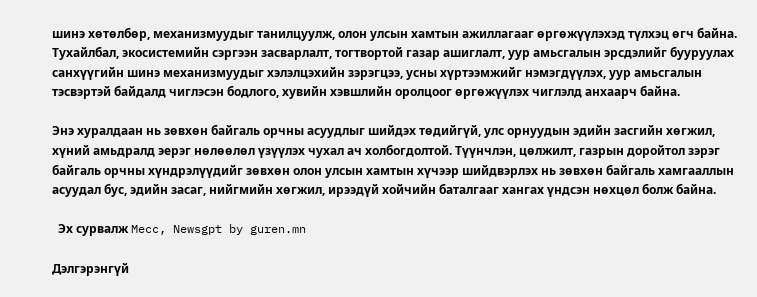шинэ хөтөлбөр, механизмуудыг танилцуулж, олон улсын хамтын ажиллагааг өргөжүүлэхэд түлхэц өгч байна. Тухайлбал, экосистемийн сэргээн засварлалт, тогтвортой газар ашиглалт, уур амьсгалын эрсдэлийг бууруулах санхүүгийн шинэ механизмуудыг хэлэлцэхийн зэрэгцээ, усны хүртээмжийг нэмэгдүүлэх, уур амьсгалын тэсвэртэй байдалд чиглэсэн бодлого, хувийн хэвшлийн оролцоог өргөжүүлэх чиглэлд анхаарч байна.

Энэ хуралдаан нь зөвхөн байгаль орчны асуудлыг шийдэх төдийгүй, улс орнуудын эдийн засгийн хөгжил, хүний амьдралд эерэг нөлөөлөл үзүүлэх чухал ач холбогдолтой. Түүнчлэн, цөлжилт, газрын доройтол зэрэг байгаль орчны хүндрэлүүдийг зөвхөн олон улсын хамтын хүчээр шийдвэрлэх нь зөвхөн байгаль хамгааллын асуудал бус, эдийн засаг, нийгмийн хөгжил, ирээдүй хойчийн баталгааг хангах үндсэн нөхцөл болж байна.

  Эх сурвалж Mecc, Newsgpt by guren.mn

Дэлгэрэнгүй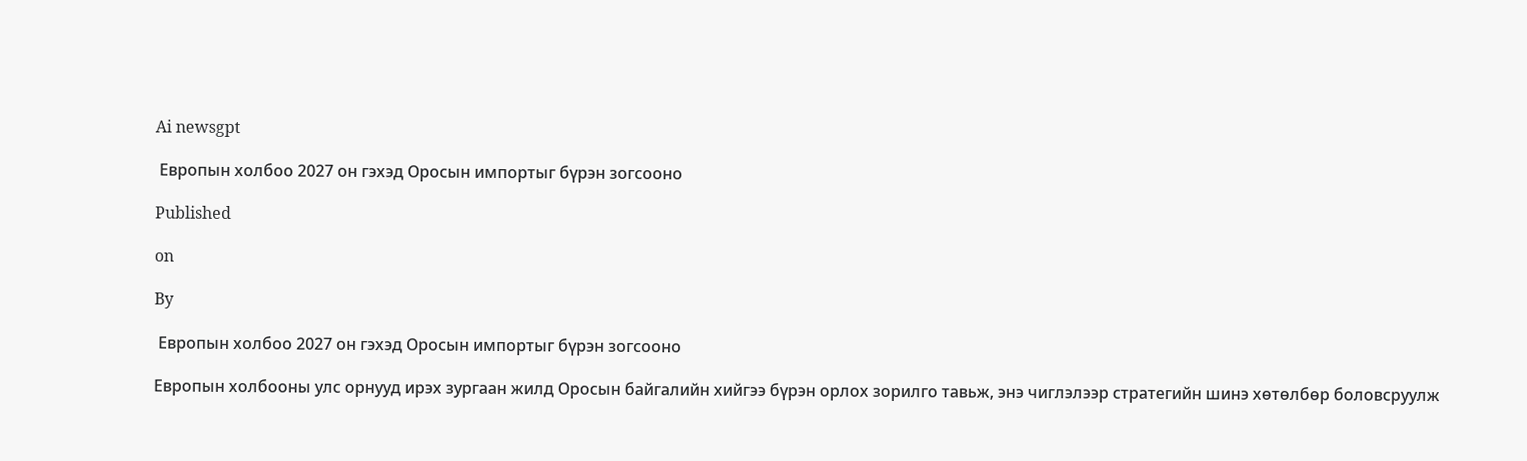Ai newsgpt

 Европын холбоо 2027 он гэхэд Оросын импортыг бүрэн зогсооно

Published

on

By

 Европын холбоо 2027 он гэхэд Оросын импортыг бүрэн зогсооно

Европын холбооны улс орнууд ирэх зургаан жилд Оросын байгалийн хийгээ бүрэн орлох зорилго тавьж, энэ чиглэлээр стратегийн шинэ хөтөлбөр боловсруулж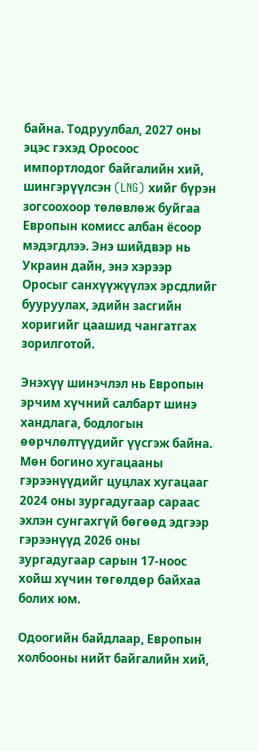байна. Тодруулбал, 2027 оны эцэс гэхэд Оросоос импортлодог байгалийн хий, шингэрүүлсэн (LNG) хийг бүрэн зогсоохоор төлөвлөж буйгаа Европын комисс албан ёсоор мэдэгдлээ. Энэ шийдвэр нь Украин дайн, энэ хэрээр Оросыг санхүүжүүлэх эрсдлийг бууруулах, эдийн засгийн хоригийг цаашид чангатгах зорилготой.

Энэхүү шинэчлэл нь Европын эрчим хүчний салбарт шинэ хандлага, бодлогын өөрчлөлтүүдийг үүсгэж байна. Мөн богино хугацааны гэрээнүүдийг цуцлах хугацааг 2024 оны зургадугаар сараас эхлэн сунгахгүй бөгөөд эдгээр гэрээнүүд 2026 оны зургадугаар сарын 17-ноос хойш хүчин төгөлдөр байхаа болих юм.

Одоогийн байдлаар, Европын холбооны нийт байгалийн хий,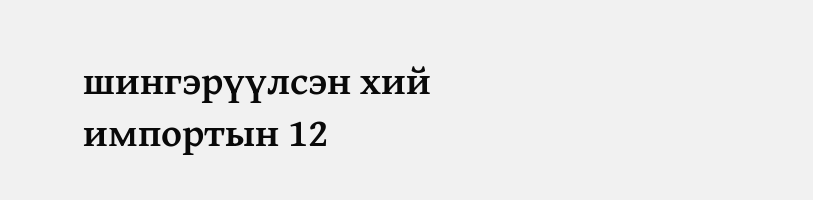шингэрүүлсэн хий импортын 12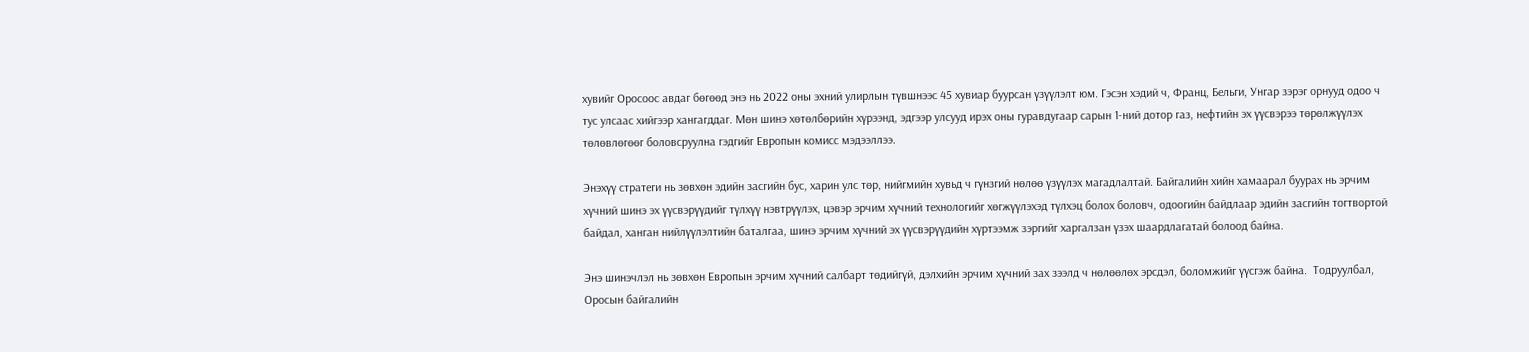хувийг Оросоос авдаг бөгөөд энэ нь 2022 оны эхний улирлын түвшнээс 45 хувиар буурсан үзүүлэлт юм. Гэсэн хэдий ч, Франц, Бельги, Унгар зэрэг орнууд одоо ч тус улсаас хийгээр хангагддаг. Мөн шинэ хөтөлбөрийн хүрээнд, эдгээр улсууд ирэх оны гуравдугаар сарын 1-ний дотор газ, нефтийн эх үүсвэрээ төрөлжүүлэх төлөвлөгөөг боловсруулна гэдгийг Европын комисс мэдээллээ.

Энэхүү стратеги нь зөвхөн эдийн засгийн бус, харин улс төр, нийгмийн хувьд ч гүнзгий нөлөө үзүүлэх магадлалтай. Байгалийн хийн хамаарал буурах нь эрчим хүчний шинэ эх үүсвэрүүдийг түлхүү нэвтрүүлэх, цэвэр эрчим хүчний технологийг хөгжүүлэхэд түлхэц болох боловч, одоогийн байдлаар эдийн засгийн тогтвортой байдал, ханган нийлүүлэлтийн баталгаа, шинэ эрчим хүчний эх үүсвэрүүдийн хүртээмж зэргийг харгалзан үзэх шаардлагатай болоод байна.

Энэ шинэчлэл нь зөвхөн Европын эрчим хүчний салбарт төдийгүй, дэлхийн эрчим хүчний зах зээлд ч нөлөөлөх эрсдэл, боломжийг үүсгэж байна.  Тодруулбал, Оросын байгалийн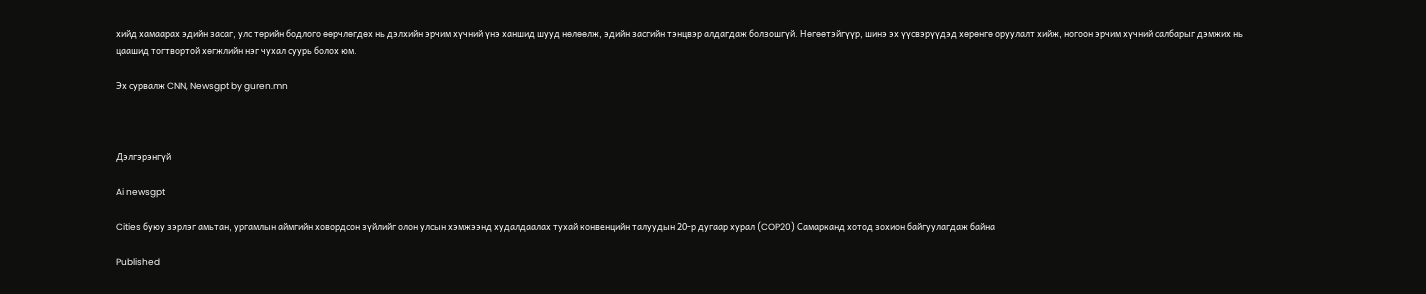хийд хамаарах эдийн засаг, улс төрийн бодлого өөрчлөгдөх нь дэлхийн эрчим хүчний үнэ ханшид шууд нөлөөлж, эдийн засгийн тэнцвэр алдагдаж болзошгүй. Нөгөөтэйгүүр, шинэ эх үүсвэрүүдэд хөрөнгө оруулалт хийж, ногоон эрчим хүчний салбарыг дэмжих нь цаашид тогтвортой хөгжлийн нэг чухал суурь болох юм.

Эх сурвалж CNN, Newsgpt by guren.mn



Дэлгэрэнгүй

Ai newsgpt

Cities буюу зэрлэг амьтан, ургамлын аймгийн ховордсон зүйлийг олон улсын хэмжээнд худалдаалах тухай конвенцийн талуудын 20-р дугаар хурал (COP20) Самарканд хотод зохион байгуулагдаж байна

Published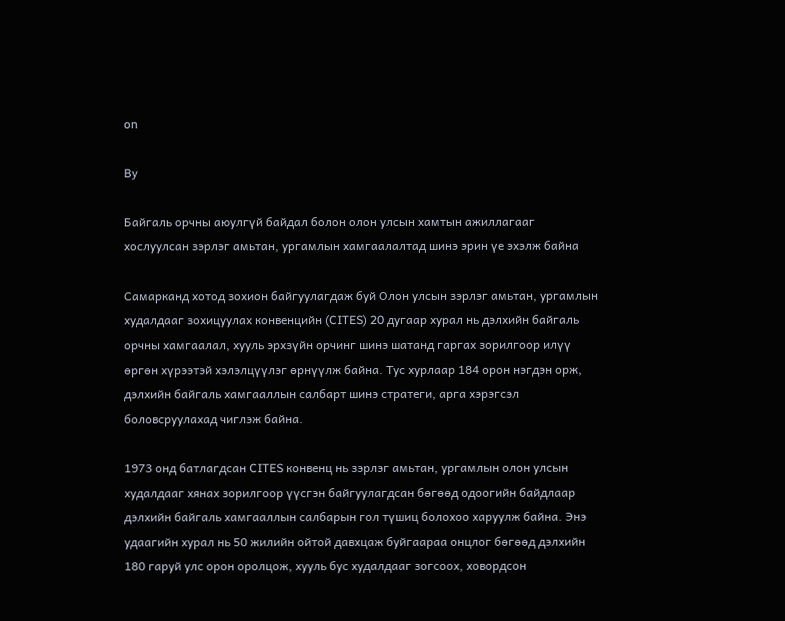on

By

Байгаль орчны аюулгүй байдал болон олон улсын хамтын ажиллагааг хослуулсан зэрлэг амьтан, ургамлын хамгаалалтад шинэ эрин үе эхэлж байна

Самарканд хотод зохион байгуулагдаж буй Олон улсын зэрлэг амьтан, ургамлын худалдааг зохицуулах конвенцийн (CITES) 20 дугаар хурал нь дэлхийн байгаль орчны хамгаалал, хууль эрхзүйн орчинг шинэ шатанд гаргах зорилгоор илүү өргөн хүрээтэй хэлэлцүүлэг өрнүүлж байна. Тус хурлаар 184 орон нэгдэн орж, дэлхийн байгаль хамгааллын салбарт шинэ стратеги, арга хэрэгсэл боловсруулахад чиглэж байна.

1973 онд батлагдсан CITES конвенц нь зэрлэг амьтан, ургамлын олон улсын худалдааг хянах зорилгоор үүсгэн байгуулагдсан бөгөөд одоогийн байдлаар дэлхийн байгаль хамгааллын салбарын гол түшиц болохоо харуулж байна. Энэ удаагийн хурал нь 50 жилийн ойтой давхцаж буйгаараа онцлог бөгөөд дэлхийн 180 гаруй улс орон оролцож, хууль бус худалдааг зогсоох, ховордсон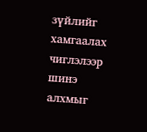зүйлийг хамгаалах чиглэлээр шинэ алхмыг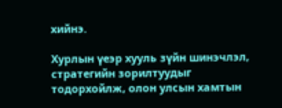хийнэ.

Хурлын үеэр хууль зүйн шинэчлэл, стратегийн зорилтуудыг тодорхойлж, олон улсын хамтын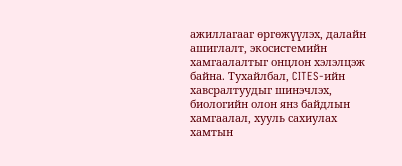ажиллагааг өргөжүүлэх, далайн ашиглалт, экосистемийн хамгаалалтыг онцлон хэлэлцэж байна. Тухайлбал, CITES-ийн хавсралтуудыг шинэчлэх, биологийн олон янз байдлын хамгаалал, хууль сахиулах хамтын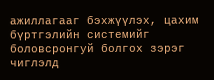ажиллагааг бэхжүүлэх, цахим бүртгэлийн системийг боловсронгуй болгох зэрэг чиглэлд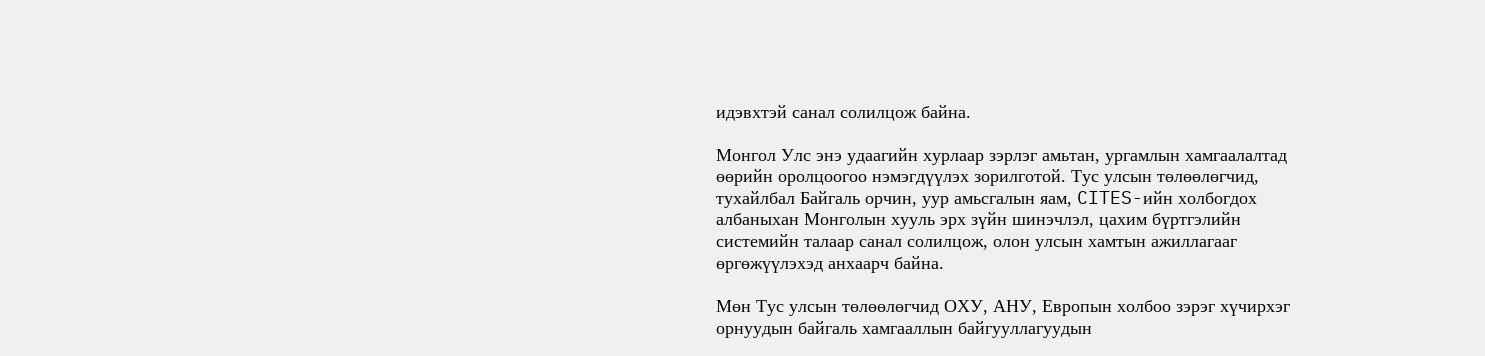идэвхтэй санал солилцож байна.

Монгол Улс энэ удаагийн хурлаар зэрлэг амьтан, ургамлын хамгаалалтад өөрийн оролцоогоо нэмэгдүүлэх зорилготой. Тус улсын төлөөлөгчид, тухайлбал Байгаль орчин, уур амьсгалын яам, CITES-ийн холбогдох албаныхан Монголын хууль эрх зүйн шинэчлэл, цахим бүртгэлийн системийн талаар санал солилцож, олон улсын хамтын ажиллагааг өргөжүүлэхэд анхаарч байна.

Мөн Тус улсын төлөөлөгчид ОХУ, АНУ, Европын холбоо зэрэг хүчирхэг орнуудын байгаль хамгааллын байгууллагуудын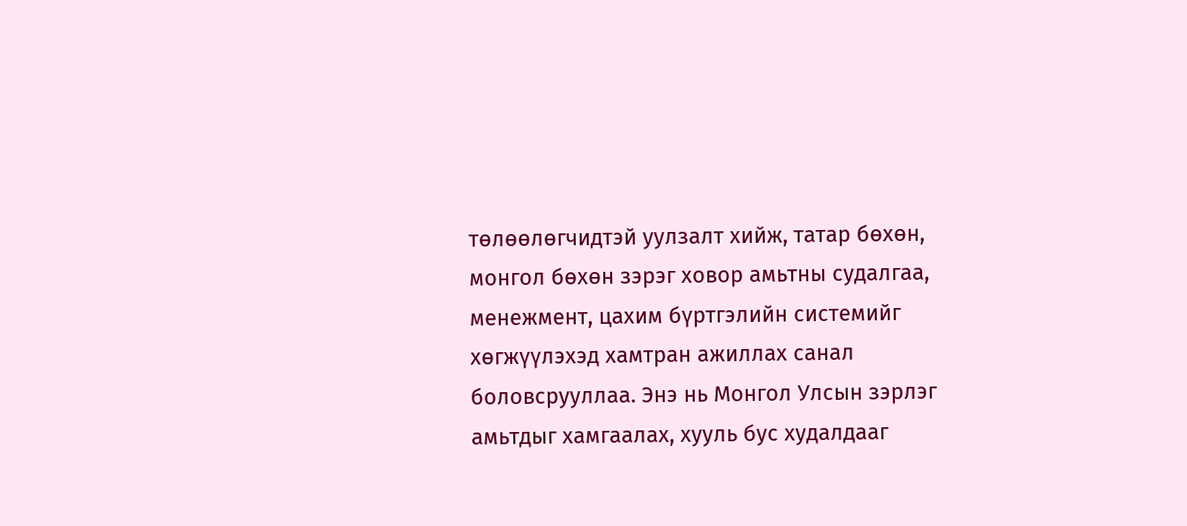төлөөлөгчидтэй уулзалт хийж, татар бөхөн, монгол бөхөн зэрэг ховор амьтны судалгаа, менежмент, цахим бүртгэлийн системийг хөгжүүлэхэд хамтран ажиллах санал боловсрууллаа. Энэ нь Монгол Улсын зэрлэг амьтдыг хамгаалах, хууль бус худалдааг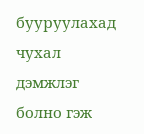бууруулахад чухал дэмжлэг болно гэж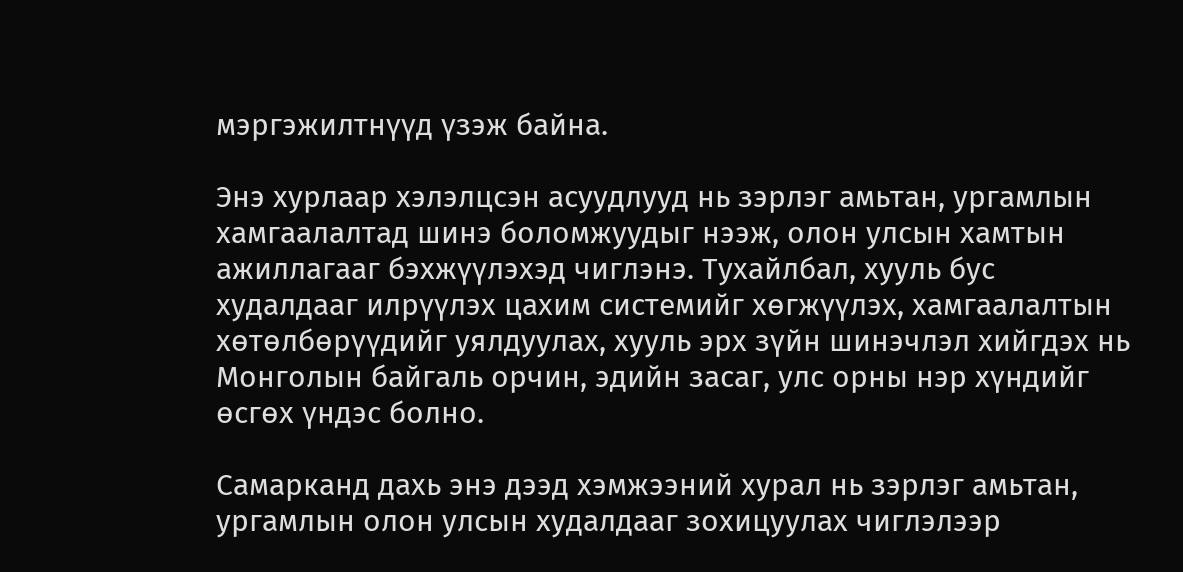мэргэжилтнүүд үзэж байна.

Энэ хурлаар хэлэлцсэн асуудлууд нь зэрлэг амьтан, ургамлын хамгаалалтад шинэ боломжуудыг нээж, олон улсын хамтын ажиллагааг бэхжүүлэхэд чиглэнэ. Тухайлбал, хууль бус худалдааг илрүүлэх цахим системийг хөгжүүлэх, хамгаалалтын хөтөлбөрүүдийг уялдуулах, хууль эрх зүйн шинэчлэл хийгдэх нь Монголын байгаль орчин, эдийн засаг, улс орны нэр хүндийг өсгөх үндэс болно.

Самарканд дахь энэ дээд хэмжээний хурал нь зэрлэг амьтан, ургамлын олон улсын худалдааг зохицуулах чиглэлээр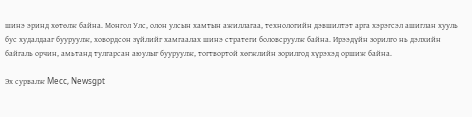шинэ эринд хөтөлж байна. Монгол Улс, олон улсын хамтын ажиллагаа, технологийн дэвшилтэт арга хэрэгсэл ашиглан хууль бус худалдааг бууруулж, ховордсон зүйлийг хамгаалах шинэ стратеги боловсруулж байна. Ирээдүйн зорилго нь дэлхийн байгаль орчин, амьтанд тулгарсан аюулыг бууруулж, тогтвортой хөгжлийн зорилгод хүрэхэд оршиж байна.

Эх сурвалж Mecc, Newsgpt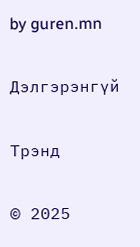by guren.mn

Дэлгэрэнгүй

Трэнд

© 2025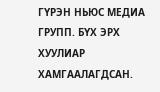ГҮРЭН НЬЮС МЕДИА ГРУПП. БҮХ ЭРХ ХУУЛИАР ХАМГААЛАГДСАН.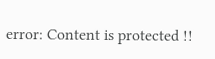error: Content is protected !!